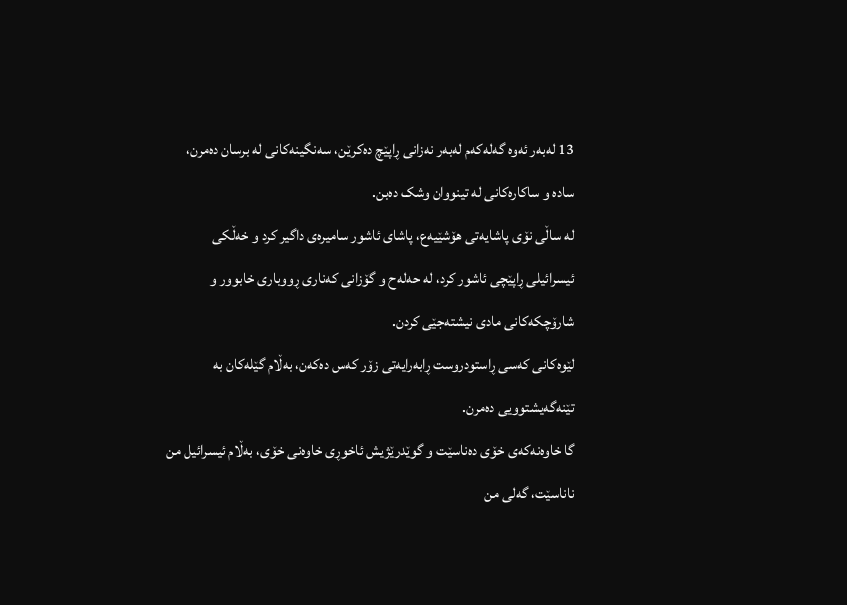13 لەبەر ئەوە گەلەکەم لەبەر نەزانی ڕاپێچ دەکرێن، سەنگینەکانی لە برسان دەمرن، سادە و ساکارەکانی لە تینووان وشک دەبن.
لە ساڵی نۆی پاشایەتی هۆشێیەع، پاشای ئاشور سامیرەی داگیر کرد و خەڵکی ئیسرائیلی ڕاپێچی ئاشور کرد، لە حەلەح و گۆزانی کەناری ڕووباری خابوور و شارۆچکەکانی مادی نیشتەجێی کردن.
لێوەکانی کەسی ڕاستودروست ڕابەرایەتی زۆر کەس دەکەن، بەڵام گێلەکان بە تێنەگەیشتوویی دەمرن.
گا خاوەنەکەی خۆی دەناسێت و گوێدرێژیش ئاخوڕی خاوەنی خۆی، بەڵام ئیسرائیل من ناناسێت، گەلی من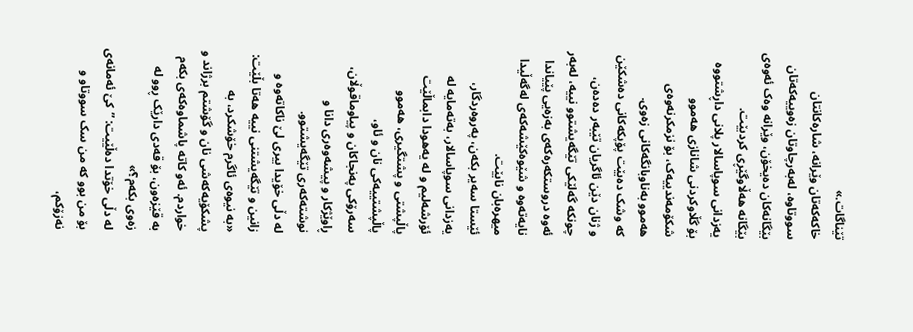تێناگات.»
خاکەکەتان وێرانە، شارەکانتان سووتاوە، لەبەرچاوتان زەوییەکەتان بێگانەکان دەیخۆن، وێرانە وەک ئەوەی بێگانە هەڵاوگێڕی کردبێت.
یەزدانی سوپاسالار پلانی داڕشتووە بۆ گڵاوکردنی شانازی هەموو شکۆمەندییەک، بۆ نزمکرنەوەی هەموو بەناوبانگەکانی زەوی.
کە وشک دەبێت پۆپکەکانی دەشکێن و ژنان دێن ئاگریان تێبەر دەدەن، چونکە گەلێکی تێگەیشتوو نییە، لەبەر ئەوە دروستکەرەکەی بەزەیی پێیاندا نایەتەوە و شێوەکێشەکەی لەگەڵیدا میهرەبان نابێت.
ئێستا سەیر بکەن، پەروەردگار، یەزدانی سوپاسالار، بەتەمایە لە ئۆرشەلیم و لە یەهودا دابماڵێت پاڵپشتی و پشتگیری، هەموو پاڵپشتییەکی نان و ئاو،
سەرۆکی پەنجاکان و پیاوماقوڵان، ڕاوێژکار و پیشەوەری دانا و نوشتەکەری تێگەیشتوو.
لە دڵی خۆیدا بیری لێ ناکاتەوە و زانین و تێگەیشتنی نییە هەتا بڵێت: «بە نیوەی ئاگرم خۆشکرد، بە پشکۆیەکەشی نان و گۆشتم برژاند و خواردم. ئەو کاتە پاشماوەکەی بکەم بە قێزەون، بۆ قەدی دارێک ڕوو لە زەوی بکەم؟»
لە دڵی خۆتدا دەڵێیت: ”کێ ئەمانەی بۆ من بوو کە من سک سووتاو و نەزۆکم،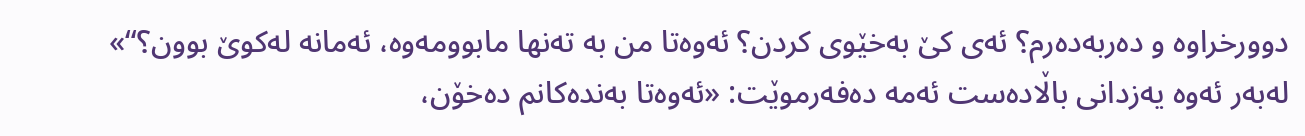دوورخراوە و دەربەدەرم؟ ئەی کێ بەخێوی کردن؟ ئەوەتا من بە تەنها مابوومەوە، ئەمانە لەکوێ بوون؟“»
لەبەر ئەوە یەزدانی باڵادەست ئەمە دەفەرموێت: «ئەوەتا بەندەکانم دەخۆن،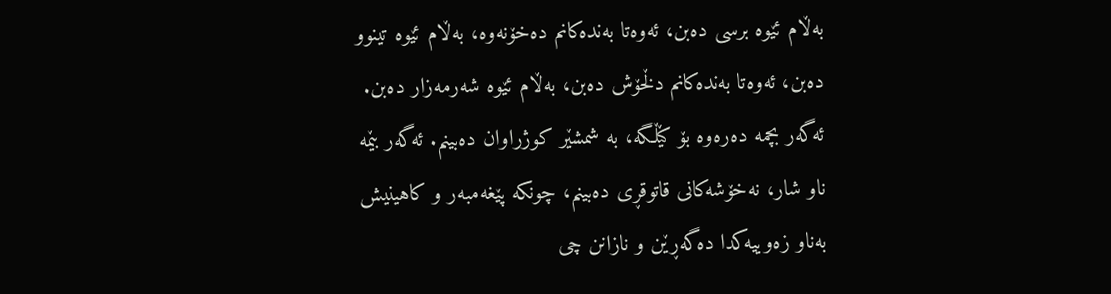بەڵام ئێوە برسی دەبن، ئەوەتا بەندەکانم دەخۆنەوە، بەڵام ئێوە تینوو دەبن، ئەوەتا بەندەکانم دڵخۆش دەبن، بەڵام ئێوە شەرمەزار دەبن.
ئەگەر بچمە دەرەوە بۆ کێڵگە، بە شمشێر کوژراوان دەبینم. ئەگەر بێمە ناو شار، نەخۆشەکانی قاتوقڕی دەبینم، چونکە پێغەمبەر و کاهینیش بەناو زەوییەکدا دەگەڕێن و نازانن چی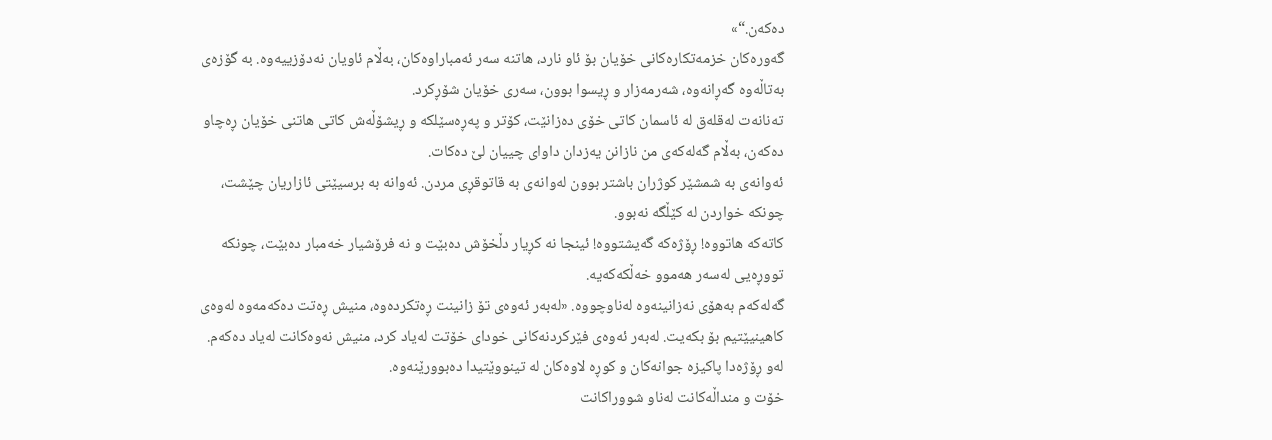دەکەن.“»
گەورەکان خزمەتکارەکانی خۆیان بۆ ئاو نارد، هاتنە سەر ئەمباراوەکان، بەڵام ئاویان نەدۆزییەوە. بە گۆزەی بەتاڵەوە گەڕانەوە، شەرمەزار و ڕیسوا بوون، سەری خۆیان شۆڕکرد.
تەنانەت لەقلەق لە ئاسمان کاتی خۆی دەزانێت، کۆتر و پەڕەسێلکە و ڕیشۆڵەش کاتی هاتنی خۆیان ڕەچاو دەکەن، بەڵام گەلەکەی من نازانن یەزدان داوای چییان لێ دەکات.
ئەوانەی بە شمشێر کوژران باشتر بوون لەوانەی بە قاتوقڕی مردن. ئەوانە بە برسیێتی ئازاریان چێشت، چونکە خواردن لە کێڵگە نەبوو.
کاتەکە هاتووە! ڕۆژەکە گەیشتووە! ئینجا نە کڕیار دڵخۆش دەبێت و نە فرۆشیار خەمبار دەبێت، چونکە تووڕەیی لەسەر هەموو خەڵکەکەیە.
گەلەکەم بەهۆی نەزانینەوە لەناوچووە. «لەبەر ئەوەی تۆ زانینت ڕەتکردەوە، منیش ڕەتت دەکەمەوە لەوەی کاهینیێتیم بۆ بکەیت. لەبەر ئەوەی فێرکردنەکانی خودای خۆتت لەیاد کرد، منیش نەوەکانت لەیاد دەکەم.
لەو ڕۆژەدا پاکیزە جوانەکان و کوڕە لاوەکان لە تینووێتیدا دەبوورێنەوە.
خۆت و منداڵەکانت لەناو شووراکانت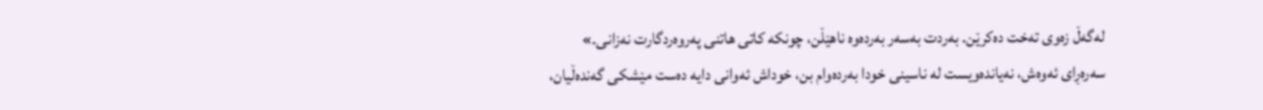لەگەڵ زەوی تەخت دەکرێن. بەردت بەسەر بەردەوە ناهێڵن، چونکە کاتی هاتنی پەروەردگارت نەزانی.»
سەرەڕای ئەوەش، نەیاندەویست لە ناسینی خودا بەردەوام بن، خوداش ئەوانی دایە دەست مێشکی گەندەڵیان،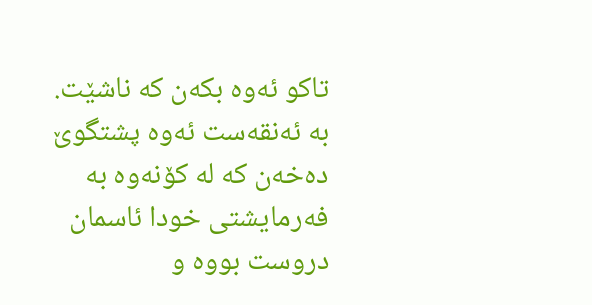تاکو ئەوە بکەن کە ناشێت.
بە ئەنقەست ئەوە پشتگوێ دەخەن کە لە کۆنەوە بە فەرمایشتی خودا ئاسمان دروست بووە و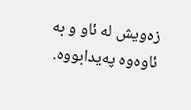زەویش لە ئاو و بە ئاوەوە پەیدابووە.